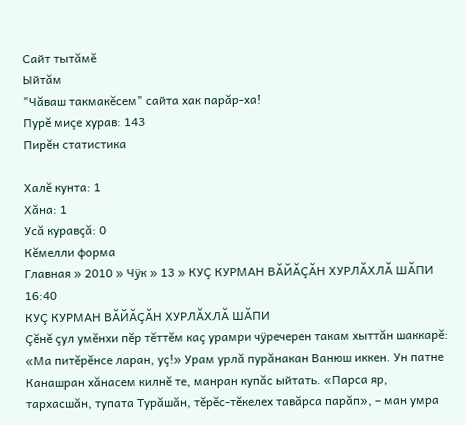Сайт тытăмĕ
Ыйтăм
"Чăваш такмакĕсем" сайта хак парăр-ха!
Пурĕ миçе хурав: 143
Пирĕн статистика

Халĕ кунта: 1
Хăна: 1
Усă куравçă: 0
Кĕмелли форма
Главная » 2010 » Чÿк » 13 » КУÇ КУРМАН ВĂЙĂÇĂН ХУРЛĂХЛĂ ШĂПИ
16:40
КУÇ КУРМАН ВĂЙĂÇĂН ХУРЛĂХЛĂ ШĂПИ
Çĕнĕ çул умĕнхи пĕр тĕттĕм каç урамри чÿречерен такам хыттăн шаккарĕ: «Ма питĕрĕнсе ларан, уç!» Урам урлă пурăнакан Ванюш иккен. Ун патне Канашран хăнасем килнĕ те, манран купăс ыйтать. «Парса яр, тархасшăн, тупата Турăшăн, тĕрĕс-тĕкелех тавăрса парăп», – ман умра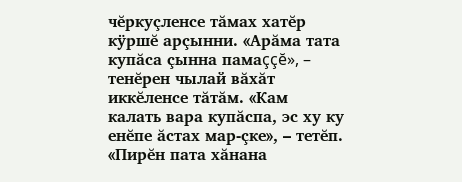чĕркуçленсе тăмах хатĕр кÿршĕ арçынни. «Арăма тата купăса çынна памаççĕ», – тенĕрен чылай вăхăт иккĕленсе тăтăм. «Кам калать вара купăспа, эс ху ку енĕпе ăстах мар-çке», – тетĕп. «Пирĕн пата хăнана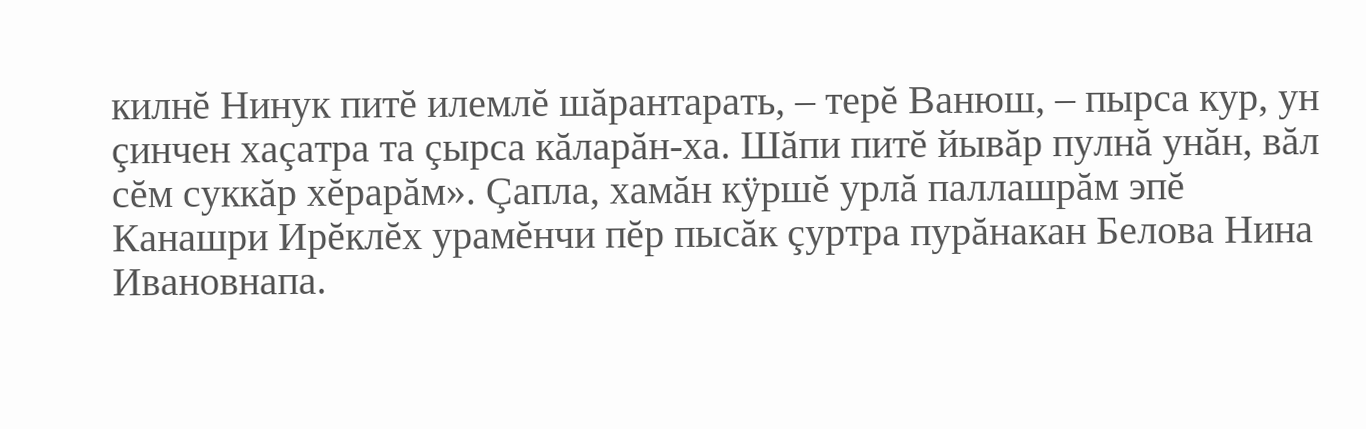килнĕ Нинук питĕ илемлĕ шăрантарать, – терĕ Ванюш, – пырса кур, ун çинчен хаçатра та çырса кăларăн-ха. Шăпи питĕ йывăр пулнă унăн, вăл сĕм суккăр хĕрарăм». Çапла, хамăн кÿршĕ урлă паллашрăм эпĕ Канашри Ирĕклĕх урамĕнчи пĕр пысăк çуртра пурăнакан Белова Нина Ивановнапа.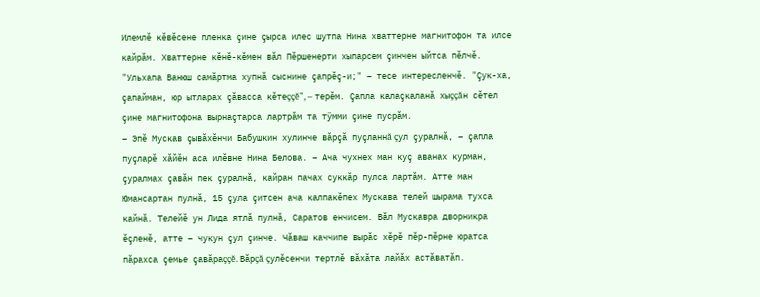Илемлĕ кĕвĕсене пленка çине çырса илес шутпа Нина хваттерне магнитофон та илсе кайрăм. Хваттерне кĕнĕ-кĕмен вăл Пĕршенерти хыпарсем çинчен ыйтса пĕлчĕ. "Ульхапа Ванюш самăртма хупнă сыснине çапрĕç-и;" – тесе интересленчĕ. "Çук-ха, çапайман, юр ытларах çăвасса кĕтеççĕ", – терĕм. Çапла калаçкаланă хыççăн сĕтел çине магнитофона вырнаçтарса лартрăм та тÿмми çине пусрăм.
– Эпĕ Мускав çывăхĕнчи Бабушкин хулинче вăрçă пуçланнă çул çуралнă, – çапла пуçларĕ хăйĕн аса илĕвне Нина Белова. – Ача чухнех ман куç аванах курман, çуралмах çавăн пек çуралнă, кайран пачах суккăр пулса лартăм. Атте ман Юмансартан пулнă, 15 çула çитсен ача калпакĕпех Мускава телей шырама тухса кайнă. Телейĕ ун Лида ятлă пулнă, Саратов енчисем. Вăл Мускавра дворникра ĕçленĕ, атте – чукун çул çинче. Чăваш каччипе вырăс хĕрĕ пĕр-пĕрне юратса пăрахса çемье çавăраççĕ. Вăрçă çулĕсенчи тертлĕ вăхăта лайăх астăватăп.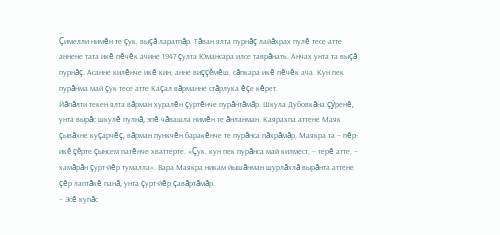Çимелли нимĕн те çук, выçă ларатпăр. Тăван ялта пурнăç лайăхрах пулĕ тесе атте аннене тата икĕ пĕчĕк ачине 1947 çулта Юмансара илсе таврăнать. Анчах унта та выçă пурнăç. Асанне килĕнче икĕ кин, анне виççĕмĕш, сăпкара икĕ пĕчĕк ача. Кун пек пурăнма май çук тесе атте Каçал вăрманне стăрлука ĕçе кĕрет.
Йăпăлти текен ялта вăрман хуралĕн çуртĕнче пурăнтăмăр. Шкула Дубовкăна çÿренĕ, унта вырăс шкулĕ пулнă, эпĕ чăвашла нимĕн те ăнланман. Каярахпа аттене Маяк çывăхне куçарчĕç, вăрман пункчĕн баракĕнче те пурăнса пăхрăмăр, Маякра та – пĕр-икĕ çĕрте çынсем патĕнче хваттерте. «Çук, кун пек пурăнса май килмест, – терĕ атте, – хамăрăн çурт-йĕр тумалла». Вара Маякра никам йышăнман шурлăхлă вырăнта аттене çĕр лаптăкĕ панă, унта çурт-йĕр çавăртăмăр.
– Эсĕ купăс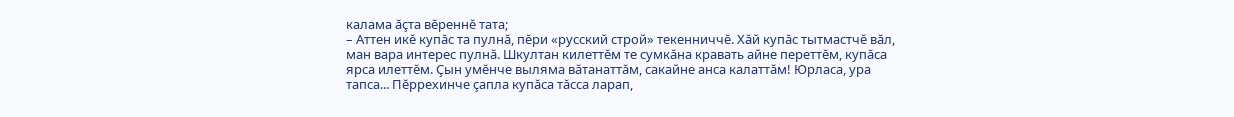калама ăçта вĕреннĕ тата;
– Аттен икĕ купăс та пулнă, пĕри «русский строй» текенниччĕ. Хăй купăс тытмастчĕ вăл, ман вара интерес пулнă. Шкултан килеттĕм те сумкăна кравать айне переттĕм, купăса ярса илеттĕм. Çын умĕнче выляма вăтанаттăм, сакайне анса калаттăм! Юрласа, ура тапса... Пĕррехинче çапла купăса тăсса ларап,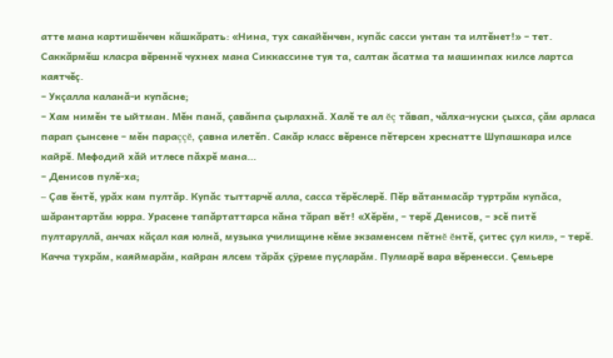атте мана картишĕнчен кăшкăрать: «Нина, тух сакайĕнчен, купăс сасси унтан та илтĕнет!» – тет. Саккăрмĕш класра вĕреннĕ чухнех мана Сиккассине туя та, салтак ăсатма та машинпах килсе лартса каятчĕç.
– Укçалла каланă-и купăсне;
– Хам нимĕн те ыйтман. Мĕн панă, çавăнпа çырлахнă. Халĕ те ал ĕç тăвап, чăлха-нуски çыхса, çăм арласа парап çынсене – мĕн параççĕ, çавна илетĕп. Сакăр класс вĕренсе пĕтерсен хреснатте Шупашкара илсе кайрĕ. Мефодий хăй итлесе пăхрĕ мана...
– Денисов пулĕ-ха;
– Çав ĕнтĕ, урăх кам пултăр. Купăс тыттарчĕ алла, сасса тĕрĕслерĕ. Пĕр вăтанмасăр туртрăм купăса, шăрантартăм юрра. Урасене тапăртаттарса кăна тăрап вĕт! «Хĕрĕм, – терĕ Денисов, – эсĕ питĕ пултаруллă, анчах кăçал кая юлнă, музыка училищине кĕме экзаменсем пĕтнĕ ĕнтĕ, çитес çул кил», – терĕ.
Качча тухрăм, каяймарăм, кайран ялсем тăрăх çÿреме пуçларăм. Пулмарĕ вара вĕренесси. Çемьере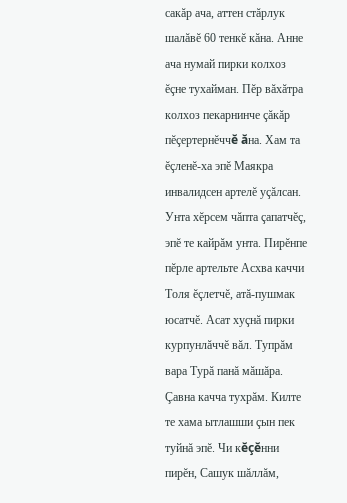сакăр ача, аттен стăрлук шалăвĕ 60 тенкĕ кăна. Анне ача нумай пирки колхоз ĕçне тухайман. Пĕр вăхăтра колхоз пекарнинче çăкăр пĕçертернĕччĕ ăна. Хам та ĕçленĕ-ха эпĕ Маякра инвалидсен артелĕ уçăлсан. Унта хĕрсем чăпта çапатчĕç, эпĕ те кайрăм унта. Пирĕнпе пĕрле артельте Асхва каччи Толя ĕçлетчĕ, атă-пушмак юсатчĕ. Асат хуçнă пирки курпунлăччĕ вăл. Тупрăм вара Турă панă мăшăра. Çавна качча тухрăм. Килте те хама ытлашши çын пек туйнă эпĕ. Чи кĕçĕнни пирĕн, Сашук шăллăм,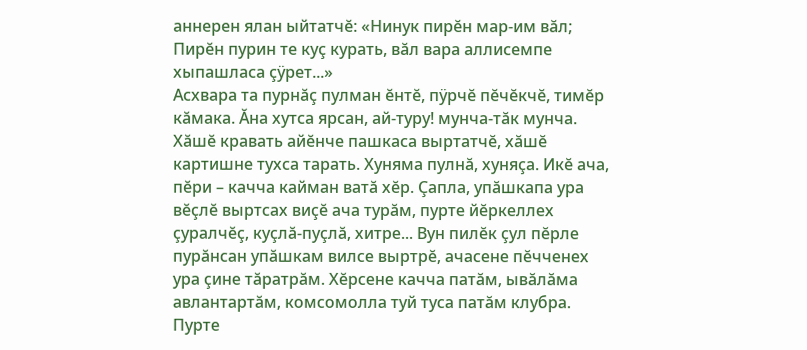аннерен ялан ыйтатчĕ: «Нинук пирĕн мар-им вăл; Пирĕн пурин те куç курать, вăл вара аллисемпе хыпашласа çÿрет...»
Асхвара та пурнăç пулман ĕнтĕ, пÿрчĕ пĕчĕкчĕ, тимĕр кăмака. Ăна хутса ярсан, ай-туру! мунча-тăк мунча. Хăшĕ кравать айĕнче пашкаса выртатчĕ, хăшĕ картишне тухса тарать. Хуняма пулнă, хуняçа. Икĕ ача, пĕри – качча кайман ватă хĕр. Çапла, упăшкапа ура вĕçлĕ выртсах виçĕ ача турăм, пурте йĕркеллех çуралчĕç, куçлă-пуçлă, хитре... Вун пилĕк çул пĕрле пурăнсан упăшкам вилсе выртрĕ, ачасене пĕчченех ура çине тăратрăм. Хĕрсене качча патăм, ывăлăма авлантартăм, комсомолла туй туса патăм клубра. Пурте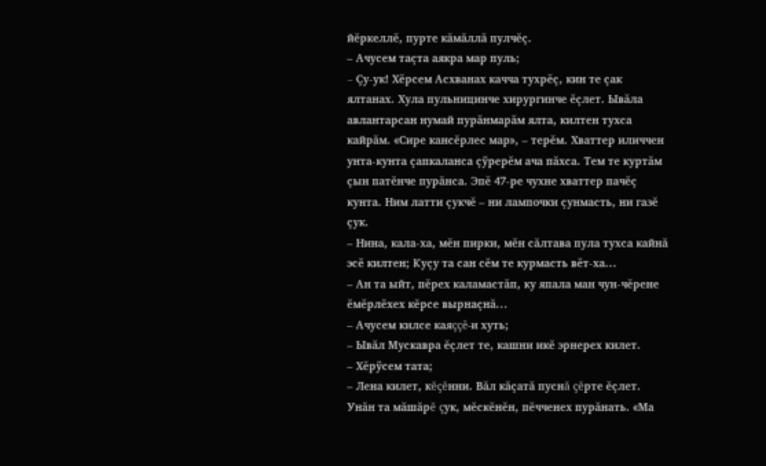йĕркеллĕ, пурте кăмăллă пулчĕç.
– Ачусем таçта аякра мар пуль;
– Çу-ук! Хĕрсем Асхванах качча тухрĕç, кин те çак ялтанах. Хула пульницинче хирургинче ĕçлет. Ывăла авлантарсан нумай пурăнмарăм ялта, килтен тухса кайрăм. «Сире кансĕрлес мар», – терĕм. Хваттер иличчен унта-кунта çапкаланса çÿрерĕм ача пăхса. Тем те куртăм çын патĕнче пурăнса. Эпĕ 47-ре чухне хваттер пачĕç кунта. Ним латти çукчĕ – ни лампочки çунмасть, ни газĕ çук.
– Нина, кала-ха, мĕн пирки, мĕн сăлтава пула тухса кайнă эсĕ килтен; Куçу та сан сĕм те курмасть вĕт-ха...
– Ан та ыйт, пĕрех каламастăп, ку япала ман чун-чĕрене ĕмĕрлĕхех кĕрсе вырнаçнă...
– Ачусем килсе каяççĕ-и хуть;
– Ывăл Мускавра ĕçлет те, кашни икĕ эрнерех килет.
– Хĕрÿсем тата;
– Лена килет, кĕçĕнни. Вăл кăçатă пуснă çĕрте ĕçлет. Унăн та мăшăрĕ çук, мĕскĕнĕн, пĕчченех пурăнать. «Ма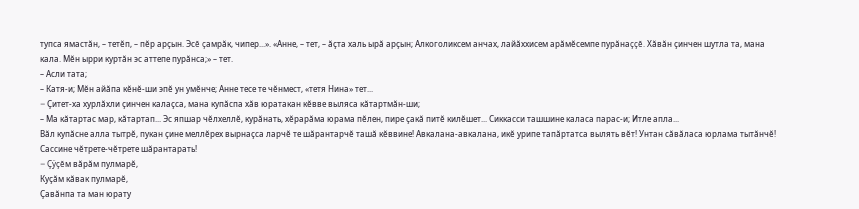тупса ямастăн, – тетĕп, – пĕр арçын. Эсĕ çамрăк, чипер...». «Анне, – тет, – ăçта халь ырă арçын; Алкоголиксем анчах, лайăххисем арăмĕсемпе пурăнаççĕ. Хăвăн çинчен шутла та, мана кала. Мĕн ырри куртăн эс аттепе пурăнса;» – тет.
– Асли тата;
– Катя-и; Мĕн айăпа кĕнĕ-ши эпĕ ун умĕнче; Анне тесе те чĕнмест, «тетя Нина» тет...
– Çитет-ха хурлăхли çинчен калаçса, мана купăспа хăв юратакан кĕвве выляса кăтартмăн-ши;
– Ма кăтартас мар, кăтартап... Эс япшар чĕлхеллĕ, курăнать, хĕрарăма юрама пĕлен, пире çакă питĕ килĕшет... Сиккасси ташшине каласа парас-и; Итле апла...
Вăл купăсне алла тытрĕ, пукан çине меллĕрех вырнаçса ларчĕ те шăрантарчĕ ташă кĕввине! Авкалана-авкалана, икĕ урипе тапăртатса вылять вĕт! Унтан сăвăласа юрлама тытăнчĕ! Сассине чĕтрете-чĕтрете шăрантарать!
– Çÿçĕм вăрăм пулмарĕ,
Куçăм кăвак пулмарĕ,
Çавăнпа та ман юрату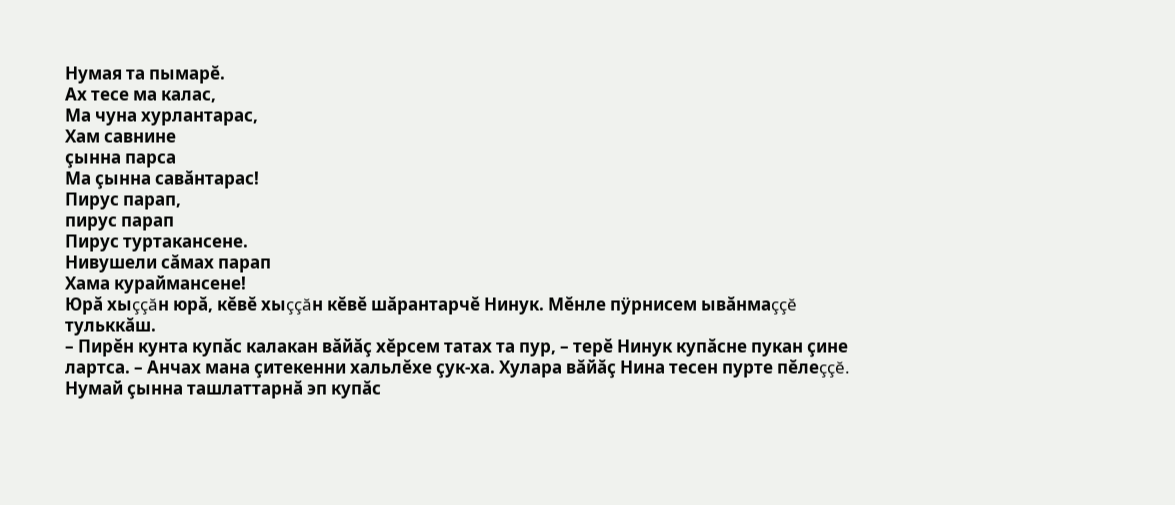Нумая та пымарĕ.
Ах тесе ма калас,
Ма чуна хурлантарас,
Хам савнине
çынна парса
Ма çынна савăнтарас!
Пирус парап,
пирус парап
Пирус туртакансене.
Нивушели сăмах парап
Хама кураймансене!
Юрă хыççăн юрă, кĕвĕ хыççăн кĕвĕ шăрантарчĕ Нинук. Мĕнле пÿрнисем ывăнмаççĕ тульккăш.
– Пирĕн кунта купăс калакан вăйăç хĕрсем татах та пур, – терĕ Нинук купăсне пукан çине лартса. – Анчах мана çитекенни хальлĕхе çук-ха. Хулара вăйăç Нина тесен пурте пĕлеççĕ. Нумай çынна ташлаттарнă эп купăс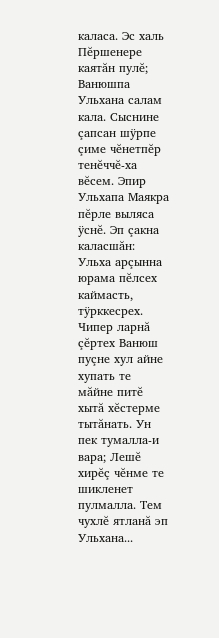каласа. Эс халь Пĕршенере каятăн пулĕ; Ванюшпа Ульхана салам кала. Сыснине çапсан шÿрпе çиме чĕнетпĕр тенĕччĕ-ха вĕсем. Эпир Ульхапа Маякра пĕрле выляса ÿснĕ. Эп çакна каласшăн: Ульха арçынна юрама пĕлсех каймасть, тÿрккесрех. Чипер ларнă çĕртех Ванюш пуçне хул айне хупать те мăйне питĕ хытă хĕстерме тытăнать. Ун пек тумалла-и вара; Лешĕ хирĕç чĕнме те шикленет пулмалла. Тем чухлĕ ятланă эп Ульхана...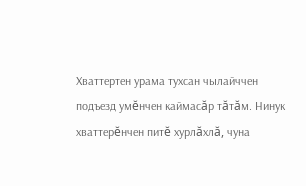Хваттертен урама тухсан чылайччен подъезд умĕнчен каймасăр тăтăм. Нинук хваттерĕнчен питĕ хурлăхлă, чуна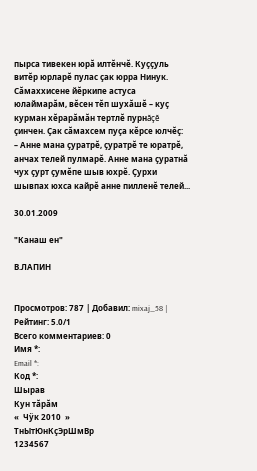пырса тивекен юрă илтĕнчĕ. Куççуль витĕр юрларĕ пулас çак юрра Нинук. Сăмаххисене йĕркипе астуса юлаймарăм, вĕсен тĕп шухăшĕ – куç курман хĕрарăмăн тертлĕ пурнăçĕ çинчен. Çак сăмахсем пуçа кĕрсе юлчĕç:
– Анне мана çуратрĕ, çуратрĕ те юратрĕ, анчах телей пулмарĕ. Анне мана çуратнă чух çурт çумĕпе шыв юхрĕ. Çурхи шывпах юхса кайрĕ анне пилленĕ телей...

30.01.2009

"Канаш ен"

В.ЛАПИН


Просмотров: 787 | Добавил: mixaj_58 | Рейтинг: 5.0/1
Всего комментариев: 0
Имя *:
Email *:
Код *:
Шырав
Кун тăрăм
«  Чÿк 2010  »
ТнЫтЮнКçЭрШмВр
1234567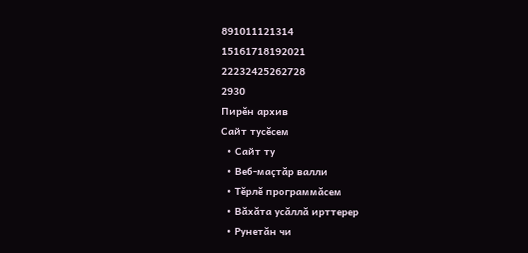891011121314
15161718192021
22232425262728
2930
Пирĕн архив
Сайт тусĕсем
  • Сайт ту
  • Веб-маçтăр валли
  • Тĕрлĕ программăсем
  • Вăхăта усăллă ирттерер
  • Рунетăн чи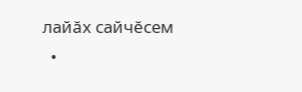лайăх сайчĕсем
  •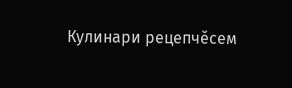Кулинари рецепчĕсем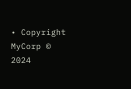• Copyright MyCorp © 2024